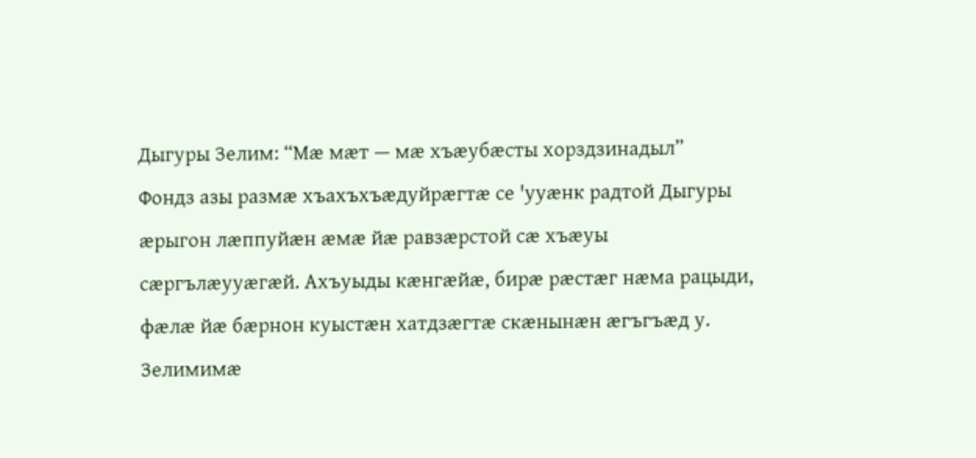Дыгуры Зелим: “Мæ мæт — мæ хъæубæсты хорздзинадыл”
Фондз азы размæ хъахъхъæдуйрæгтæ се 'ууæнк радтой Дыгуры æрыгон лæппуйæн æмæ йæ равзæрстой сæ хъæуы сæргълæууæгæй. Ахъуыды кæнгæйæ, бирæ рæстæг нæма рацыди, фæлæ йæ бæрнон куыстæн хатдзæгтæ скæнынæн æгъгъæд у.
Зелимимæ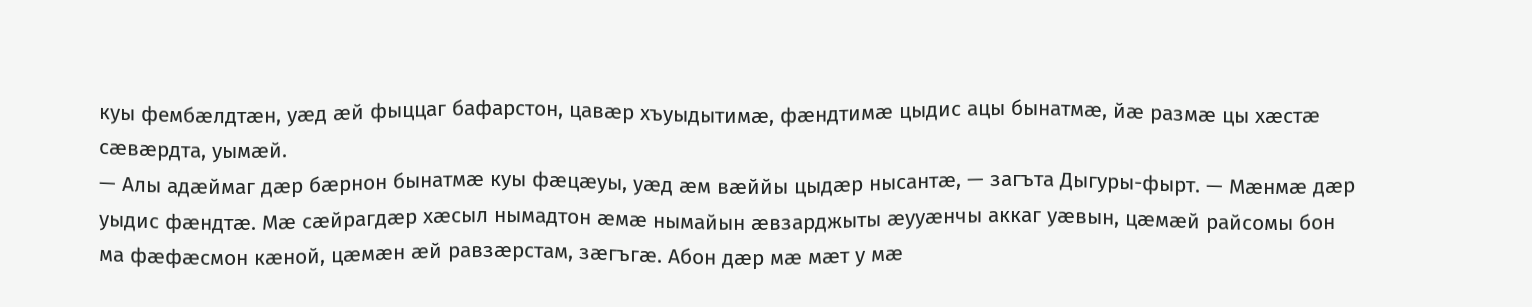куы фембæлдтæн, уæд æй фыццаг бафарстон, цавæр хъуыдытимæ, фæндтимæ цыдис ацы бынатмæ, йæ размæ цы хæстæ сæвæрдта, уымæй.
— Алы адæймаг дæр бæрнон бынатмæ куы фæцæуы, уæд æм вæййы цыдæр нысантæ, — загъта Дыгуры-фырт. — Мæнмæ дæр уыдис фæндтæ. Мæ сæйрагдæр хæсыл нымадтон æмæ нымайын æвзарджыты æууæнчы аккаг уæвын, цæмæй райсомы бон ма фæфæсмон кæной, цæмæн æй равзæрстам, зæгъгæ. Абон дæр мæ мæт у мæ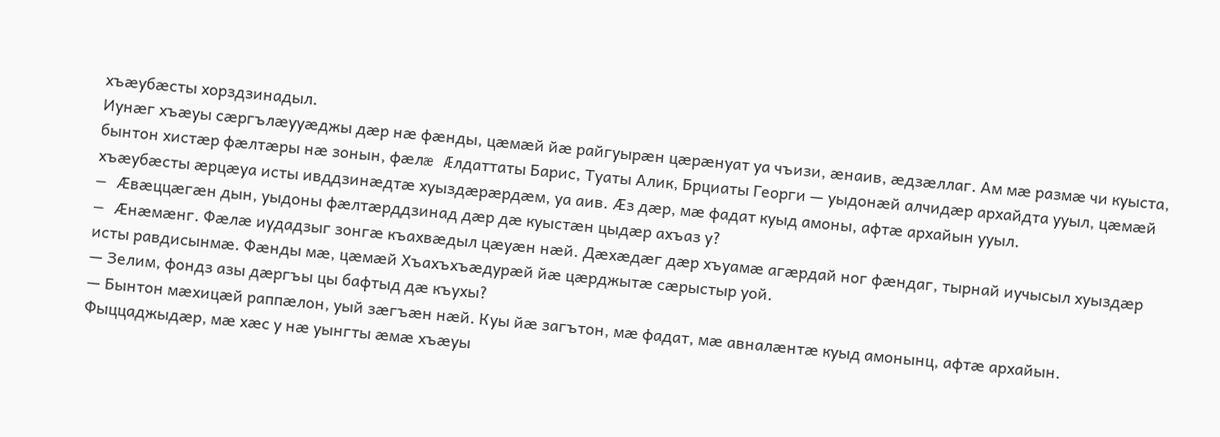хъæубæсты хорздзинадыл.
Иунæг хъæуы сæргълæууæджы дæр нæ фæнды, цæмæй йæ райгуырæн цæрæнуат уа чъизи, æнаив, æдзæллаг. Ам мæ размæ чи куыста, бынтон хистæр фæлтæры нæ зонын, фæлæ Æлдаттаты Барис, Туаты Алик, Брциаты Георги — уыдонæй алчидæр архайдта ууыл, цæмæй хъæубæсты æрцæуа исты ивддзинæдтæ хуыздæрæрдæм, уа аив. Æз дæр, мæ фадат куыд амоны, афтæ архайын ууыл.
— Æвæццæгæн дын, уыдоны фæлтæрддзинад дæр дæ куыстæн цыдæр ахъаз у?
— Æнæмæнг. Фæлæ иудадзыг зонгæ къахвæдыл цæуæн нæй. Дæхæдæг дæр хъуамæ агæрдай ног фæндаг, тырнай иучысыл хуыздæр исты равдисынмæ. Фæнды мæ, цæмæй Хъахъхъæдурæй йæ цæрджытæ сæрыстыр уой.
— Зелим, фондз азы дæргъы цы бафтыд дæ къухы?
— Бынтон мæхицæй раппæлон, уый зæгъæн нæй. Куы йæ загътон, мæ фадат, мæ авналæнтæ куыд амонынц, афтæ архайын. Фыццаджыдæр, мæ хæс у нæ уынгты æмæ хъæуы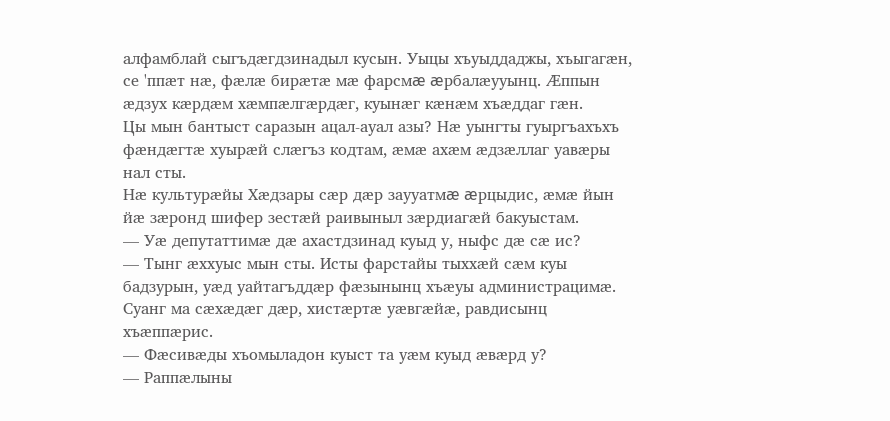алфамблай сыгъдæгдзинадыл кусын. Уыцы хъуыддаджы, хъыгагæн, се 'ппæт нæ, фæлæ бирæтæ мæ фарсмæ æрбалæууынц. Æппын æдзух кæрдæм хæмпæлгæрдæг, куынæг кæнæм хъæддаг гæн.
Цы мын бантыст саразын ацал-ауал азы? Нæ уынгты гуыргъахъхъ фæндæгтæ хуырæй слæгъз кодтам, æмæ ахæм æдзæллаг уавæры нал сты.
Нæ культурæйы Хæдзары сæр дæр заууатмæ æрцыдис, æмæ йын йæ зæронд шифер зестæй раивыныл зæрдиагæй бакуыстам.
— Уæ депутаттимæ дæ ахастдзинад куыд у, ныфс дæ сæ ис?
— Тынг æххуыс мын сты. Исты фарстайы тыххæй сæм куы бадзурын, уæд уайтагъддæр фæзынынц хъæуы администрацимæ. Суанг ма сæхæдæг дæр, хистæртæ уæвгæйæ, равдисынц хъæппæрис.
— Фæсивæды хъомыладон куыст та уæм куыд æвæрд у?
— Раппæлыны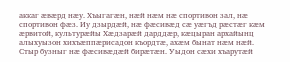аккаг æвæрд нæу. Хъыгагæн, нæй нæм нæ спортивон зал, нæ спортивон фæз. Иу дзырдæй, нæ фæсивæд сæ уæгъд рæстæг кæм æрвитой, культурæйы Хæдзарæй дарддæр, кæцыран архайынц алыхуызон хихъæппæрисадон къордтæ, ахæм бынат нæм нæй.
Стыр бузныг нæ фæсивæдæй бирæтæн. Уыдон сæхи хъарутæй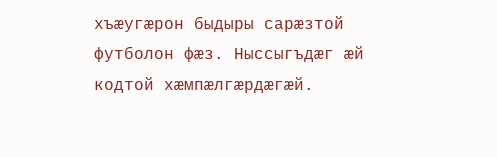хъæугæрон быдыры сарæзтой футболон фæз. Ныссыгъдæг æй кодтой хæмпæлгæрдæгæй.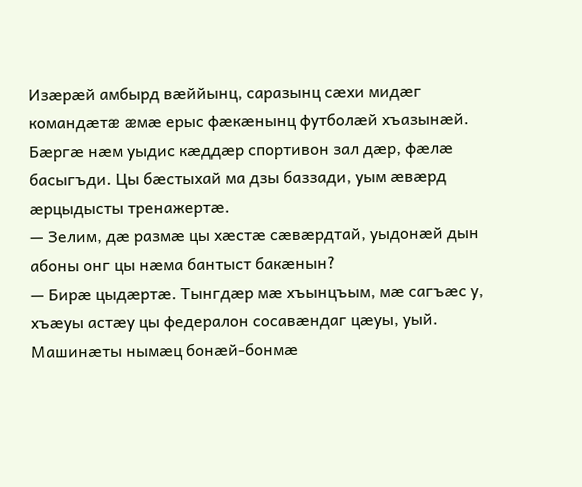Изæрæй амбырд вæййынц, саразынц сæхи мидæг командæтæ æмæ ерыс фæкæнынц футболæй хъазынæй.
Бæргæ нæм уыдис кæддæр спортивон зал дæр, фæлæ басыгъди. Цы бæстыхай ма дзы баззади, уым æвæрд æрцыдысты тренажертæ.
— Зелим, дæ размæ цы хæстæ сæвæрдтай, уыдонæй дын абоны онг цы нæма бантыст бакæнын?
— Бирæ цыдæртæ. Тынгдæр мæ хъынцъым, мæ сагъæс у, хъæуы астæу цы федералон сосавæндаг цæуы, уый. Машинæты нымæц бонæй-бонмæ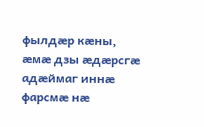фылдæр кæны, æмæ дзы æдæрсгæ адæймаг иннæ фарсмæ нæ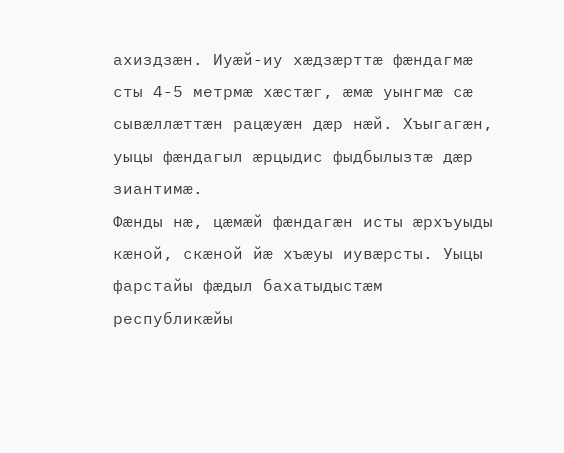ахиздзæн. Иуæй-иу хæдзæрттæ фæндагмæ сты 4-5 метрмæ хæстæг, æмæ уынгмæ сæ сывæллæттæн рацæуæн дæр нæй. Хъыгагæн, уыцы фæндагыл æрцыдис фыдбылызтæ дæр зиантимæ.
Фæнды нæ, цæмæй фæндагæн исты æрхъуыды кæной, скæной йæ хъæуы иувæрсты. Уыцы фарстайы фæдыл бахатыдыстæм республикæйы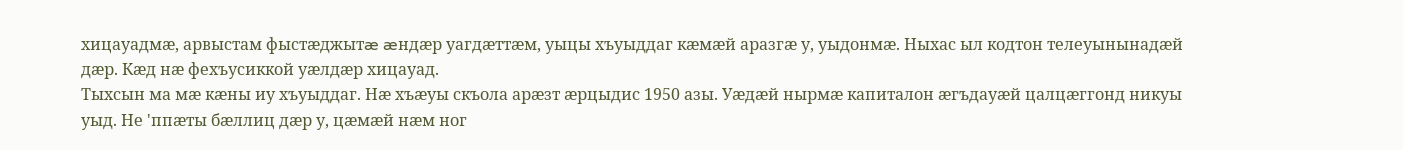хицауадмæ, арвыстам фыстæджытæ æндæр уагдæттæм, уыцы хъуыддаг кæмæй аразгæ у, уыдонмæ. Ныхас ыл кодтон телеуынынадæй дæр. Кæд нæ фехъусиккой уæлдæр хицауад.
Тыхсын ма мæ кæны иу хъуыддаг. Нæ хъæуы скъола арæзт æрцыдис 1950 азы. Уæдæй нырмæ капиталон æгъдауæй цалцæггонд никуы уыд. Не 'ппæты бæллиц дæр у, цæмæй нæм ног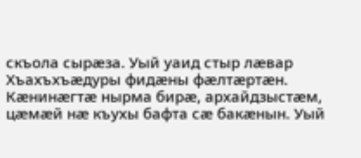скъола сырæза. Уый уаид стыр лæвар Хъахъхъæдуры фидæны фæлтæртæн.
Кæнинæгтæ нырма бирæ, архайдзыстæм, цæмæй нæ къухы бафта сæ бакæнын. Уый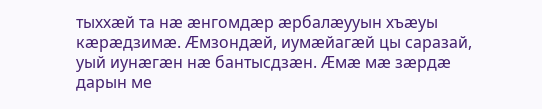тыххæй та нæ æнгомдæр æрбалæууын хъæуы кæрæдзимæ. Æмзондæй, иумæйагæй цы саразай, уый иунæгæн нæ бантысдзæн. Æмæ мæ зæрдæ дарын ме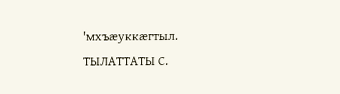'мхъæуккæгтыл.
ТЫЛАТТАТЫ С.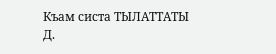Къам систа ТЫЛАТТАТЫ Д.